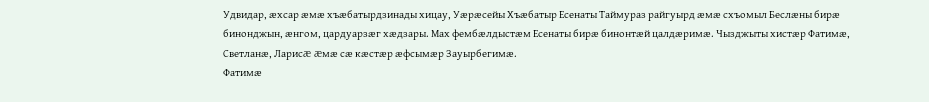Удвидар, æхсар æмæ хъæбатырдзинады хицау, Уæрæсейы Хъæбатыр Есенаты Таймураз райгуырд æмæ схъомыл Беслæны бирæ бинонджын, æнгом, цардуарзæг хæдзары. Мах фембæлдыстæм Есенаты бирæ бинонтæй цалдæримæ. Чызджыты хистæр Фатимæ, Светланæ, Ларисæ æмæ сæ кæстæр æфсымæр Зауырбегимæ.
Фатимæ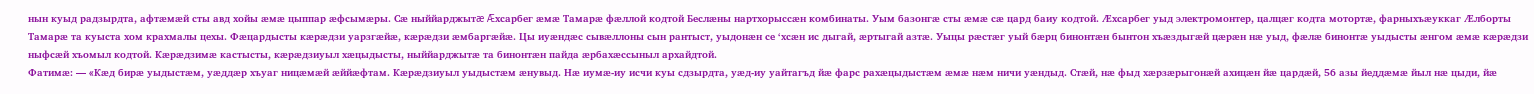нын куыд радзырдта, афтæмæй сты авд хойы æмæ цыппар æфсымæры. Сæ ныййарджытæ Æхсарбег æмæ Тамарæ фæллой кодтой Беслæны нартхорыссæн комбинаты. Уым базонгæ сты æмæ сæ цард баиу кодтой. Æхсарбег уыд электромонтер, цалцæг кодта мотортæ, фарныхъæуккаг Æлборты Тамарæ та куыста хом крахмалы цехы. Фæцардысты кæрæдзи уарзгæйæ, кæрæдзи æмбаргæйæ. Цы иуæндæс сывæллоны сын рантыст, уыдонæн се ‘хсæн ис дыгай, æртыгай азтæ. Уыцы рæстæг уый бæрц бинонтæн бынтон хъæздыгæй цæрæн нæ уыд, фæлæ бинонтæ уыдысты æнгом æмæ кæрæдзи ныфсæй хъомыл кодтой. Кæрæдзимæ кастысты, кæрæдзиуыл хæцыдысты, ныййарджытæ та бинонтæн пайда æрбахæссыныл архайдтой.
Фатимæ: — «Кæд бирæ уыдыстæм, уæддæр хъуаг ницæмæй æййæфтам. Кæрæдзиуыл уыдыстæм æнувыд. Нæ иумæ-иу исчи куы сдзырдта, уæд-иу уайтагъд йæ фарс рахæцыдыстæм æмæ нæм ничи уæндыд. Стæй, нæ фыд хæрзæрыгонæй ахицæн йæ цардæй, 56 азы йеддæмæ йыл нæ цыди, йæ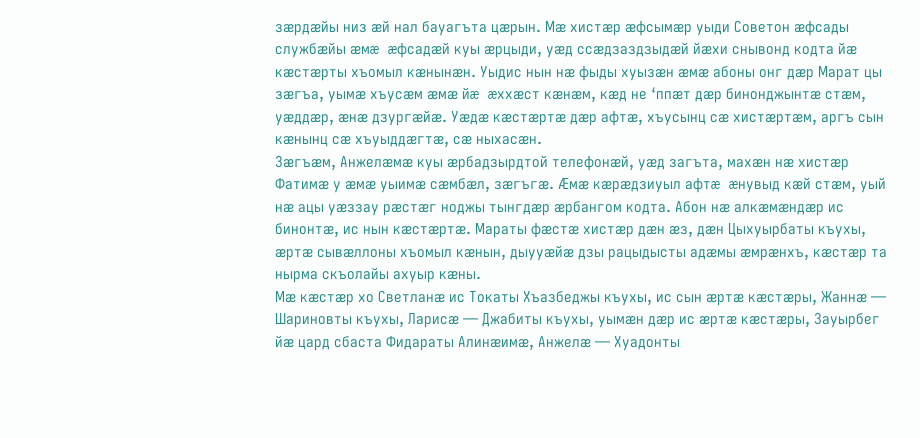зæрдæйы низ æй нал бауагъта цæрын. Мæ хистæр æфсымæр уыди Советон æфсады службæйы æмæ æфсадæй куы æрцыди, уæд ссæдзаздзыдæй йæхи снывонд кодта йæ кæстæрты хъомыл кæнынæн. Уыдис нын нæ фыды хуызæн æмæ абоны онг дæр Марат цы зæгъа, уымæ хъусæм æмæ йæ æххæст кæнæм, кæд не ‘ппæт дæр бинонджынтæ стæм, уæддæр, æнæ дзургæйæ. Уæдæ кæстæртæ дæр афтæ, хъусынц сæ хистæртæм, аргъ сын кæнынц сæ хъуыддæгтæ, сæ ныхасæн.
Зæгъæм, Анжелæмæ куы æрбадзырдтой телефонæй, уæд загъта, махæн нæ хистæр Фатимæ у æмæ уыимæ сæмбæл, зæгъгæ. Æмæ кæрæдзиуыл афтæ æнувыд кæй стæм, уый нæ ацы уæззау рæстæг ноджы тынгдæр æрбангом кодта. Абон нæ алкæмæндæр ис бинонтæ, ис нын кæстæртæ. Мараты фæстæ хистæр дæн æз, дæн Цыхуырбаты къухы, æртæ сывæллоны хъомыл кæнын, дыууæйæ дзы рацыдысты адæмы æмрæнхъ, кæстæр та нырма скъолайы ахуыр кæны.
Мæ кæстæр хо Светланæ ис Токаты Хъазбеджы къухы, ис сын æртæ кæстæры, Жаннæ — Шариновты къухы, Ларисæ — Джабиты къухы, уымæн дæр ис æртæ кæстæры, Зауырбег йæ цард сбаста Фидараты Алинæимæ, Анжелæ — Хуадонты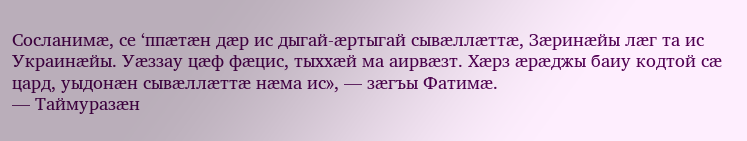Сосланимæ, се ‘ппæтæн дæр ис дыгай-æртыгай сывæллæттæ, Зæринæйы лæг та ис Украинæйы. Уæззау цæф фæцис, тыххæй ма аирвæзт. Хæрз æрæджы баиу кодтой сæ цард, уыдонæн сывæллæттæ нæма ис», — зæгъы Фатимæ.
— Таймуразæн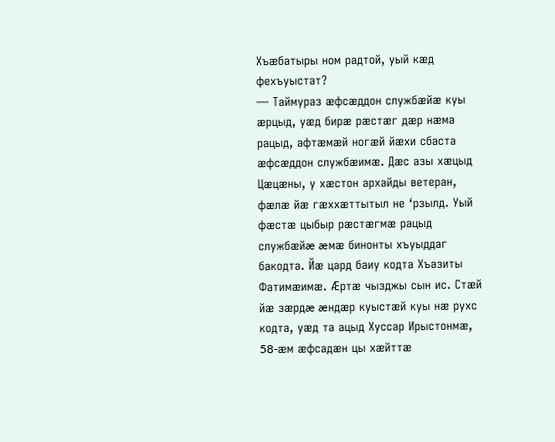Хъæбатыры ном радтой, уый кæд фехъуыстат?
— Таймураз æфсæддон службæйæ куы æрцыд, уæд бирæ рæстæг дæр нæма рацыд, афтæмæй ногæй йæхи сбаста æфсæддон службæимæ. Дæс азы хæцыд Цæцæны, у хæстон архайды ветеран, фæлæ йæ гæххæттытыл не ‘рзылд. Уый фæстæ цыбыр рæстæгмæ рацыд службæйæ æмæ бинонты хъуыддаг бакодта. Йæ цард баиу кодта Хъазиты Фатимæимæ. Æртæ чызджы сын ис. Стæй йæ зæрдæ æндæр куыстæй куы нæ рухс кодта, уæд та ацыд Хуссар Ирыстонмæ, 58-æм æфсадæн цы хæйттæ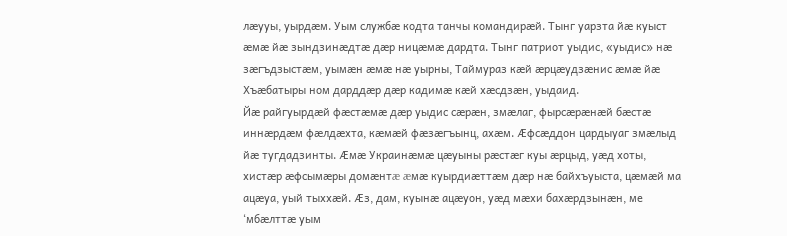лæууы, уырдæм. Уым службæ кодта танчы командирæй. Тынг уарзта йæ куыст æмæ йæ зындзинæдтæ дæр ницæмæ дардта. Тынг патриот уыдис, «уыдис» нæ зæгъдзыстæм, уымæн æмæ нæ уырны, Таймураз кæй æрцæудзæнис æмæ йæ Хъæбатыры ном дарддæр дæр кадимæ кæй хæсдзæн, уыдаид.
Йæ райгуырдæй фæстæмæ дæр уыдис сæрæн, змæлаг, фырсæрæнæй бæстæ иннæрдæм фæлдæхта, кæмæй фæзæгъынц, ахæм. Æфсæддон цардыуаг змæлыд йæ тугдадзинты. Æмæ Украинæмæ цæуыны рæстæг куы æрцыд, уæд хоты, хистæр æфсымæры домæнтæ æмæ куырдиæттæм дæр нæ байхъуыста, цæмæй ма ацæуа, уый тыххæй. Æз, дам, куынæ ацæуон, уæд мæхи бахæрдзынæн, ме ‘мбæлттæ уым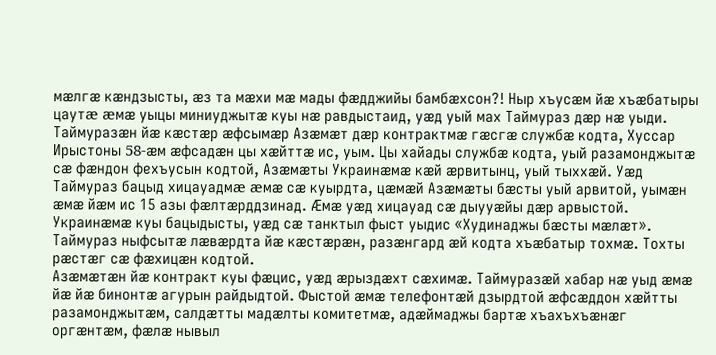мæлгæ кæндзысты, æз та мæхи мæ мады фæдджийы бамбæхсон?! Ныр хъусæм йæ хъæбатыры цаутæ æмæ уыцы миниуджытæ куы нæ равдыстаид, уæд уый мах Таймураз дæр нæ уыди.
Таймуразæн йæ кæстæр æфсымæр Азæмæт дæр контрактмæ гæсгæ службæ кодта, Хуссар Ирыстоны 58-æм æфсадæн цы хæйттæ ис, уым. Цы хайады службæ кодта, уый разамонджытæ сæ фæндон фехъусын кодтой, Азæмæты Украинæмæ кæй æрвитынц, уый тыххæй. Уæд Таймураз бацыд хицауадмæ æмæ сæ куырдта, цæмæй Азæмæты бæсты уый арвитой, уымæн æмæ йæм ис 15 азы фæлтæрддзинад. Æмæ уæд хицауад сæ дыууæйы дæр арвыстой. Украинæмæ куы бацыдысты, уæд сæ танктыл фыст уыдис «Худинаджы бæсты мæлæт». Таймураз ныфсытæ лæвæрдта йæ кæстæрæн, разæнгард æй кодта хъæбатыр тохмæ. Тохты рæстæг сæ фæхицæн кодтой.
Азæмæтæн йæ контракт куы фæцис, уæд æрыздæхт сæхимæ. Таймуразæй хабар нæ уыд æмæ йæ йæ бинонтæ агурын райдыдтой. Фыстой æмæ телефонтæй дзырдтой æфсæддон хæйтты разамонджытæм, салдæтты мадæлты комитетмæ, адæймаджы бартæ хъахъхъæнæг оргæнтæм, фæлæ нывыл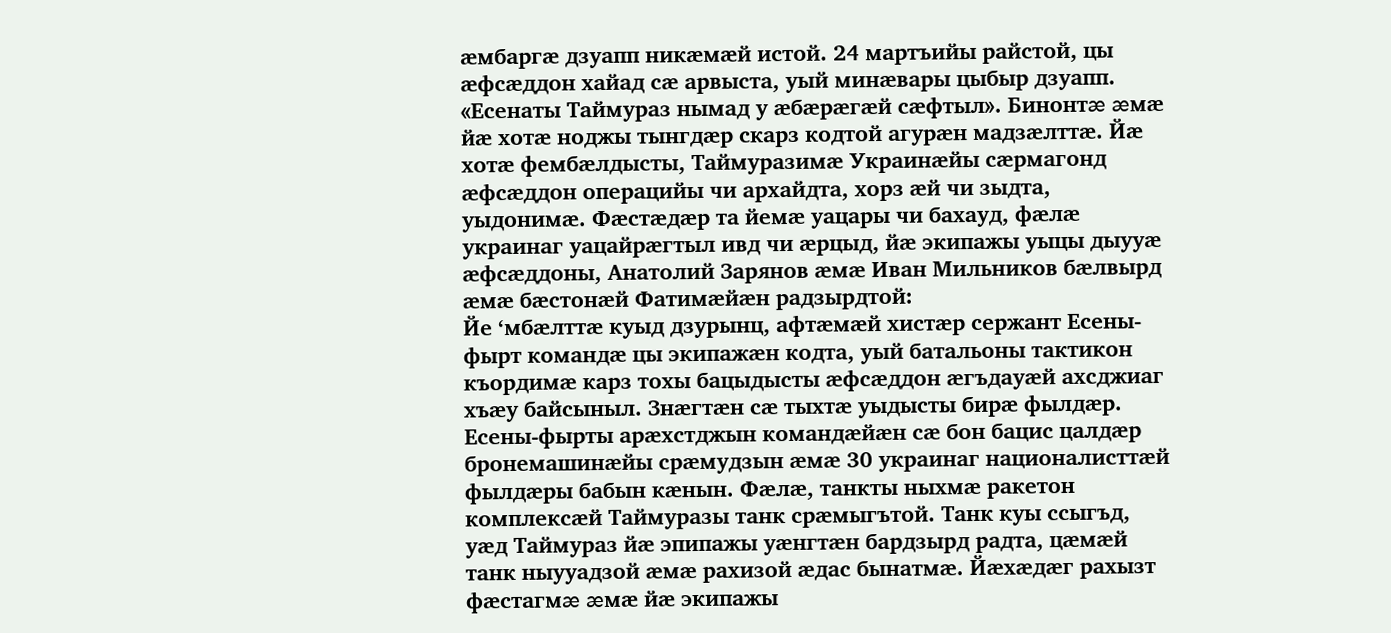æмбаргæ дзуапп никæмæй истой. 24 мартъийы райстой, цы æфсæддон хайад сæ арвыста, уый минæвары цыбыр дзуапп. «Есенаты Таймураз нымад у æбæрæгæй сæфтыл». Бинонтæ æмæ йæ хотæ ноджы тынгдæр скарз кодтой агурæн мадзæлттæ. Йæ хотæ фембæлдысты, Таймуразимæ Украинæйы сæрмагонд æфсæддон операцийы чи архайдта, хорз æй чи зыдта, уыдонимæ. Фæстæдæр та йемæ уацары чи бахауд, фæлæ украинаг уацайрæгтыл ивд чи æрцыд, йæ экипажы уыцы дыууæ æфсæддоны, Анатолий Зарянов æмæ Иван Мильников бæлвырд æмæ бæстонæй Фатимæйæн радзырдтой:
Йе ‘мбæлттæ куыд дзурынц, афтæмæй хистæр сержант Есены-фырт командæ цы экипажæн кодта, уый батальоны тактикон къордимæ карз тохы бацыдысты æфсæддон æгъдауæй ахсджиаг хъæу байсыныл. Знæгтæн сæ тыхтæ уыдысты бирæ фылдæр. Есены-фырты арæхстджын командæйæн сæ бон бацис цалдæр бронемашинæйы срæмудзын æмæ 30 украинаг националисттæй фылдæры бабын кæнын. Фæлæ, танкты ныхмæ ракетон комплексæй Таймуразы танк срæмыгътой. Танк куы ссыгъд, уæд Таймураз йæ эпипажы уæнгтæн бардзырд радта, цæмæй танк ныууадзой æмæ рахизой æдас бынатмæ. Йæхæдæг рахызт фæстагмæ æмæ йæ экипажы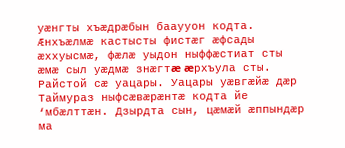уæнгты хъæдрæбын бааууон кодта. Æнхъæлмæ кастысты фистæг æфсады æххуысмæ, фæлæ уыдон ныффæстиат сты æмæ сыл уæдмæ знæгтæ æрхъула сты. Райстой сæ уацары. Уацары уæвгæйæ дæр Таймураз ныфсæвæрæнтæ кодта йе ‘мбæлттæн. Дзырдта сын, цæмæй æппындæр ма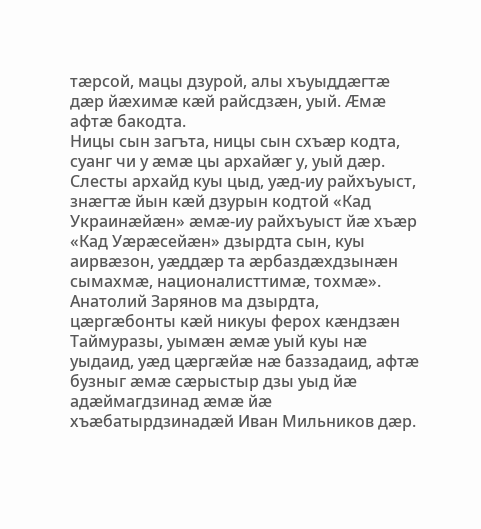тæрсой, мацы дзурой, алы хъуыддæгтæ дæр йæхимæ кæй райсдзæн, уый. Æмæ афтæ бакодта.
Ницы сын загъта, ницы сын схъæр кодта, суанг чи у æмæ цы архайæг у, уый дæр. Слесты архайд куы цыд, уæд-иу райхъуыст, знæгтæ йын кæй дзурын кодтой «Кад Украинæйæн» æмæ-иу райхъуыст йæ хъæр «Кад Уæрæсейæн» дзырдта сын, куы аирвæзон, уæддæр та æрбаздæхдзынæн сымахмæ, националисттимæ, тохмæ».
Анатолий Зарянов ма дзырдта, цæргæбонты кæй никуы ферох кæндзæн Таймуразы, уымæн æмæ уый куы нæ уыдаид, уæд цæргæйæ нæ баззадаид, афтæ бузныг æмæ сæрыстыр дзы уыд йæ адæймагдзинад æмæ йæ хъæбатырдзинадæй Иван Мильников дæр.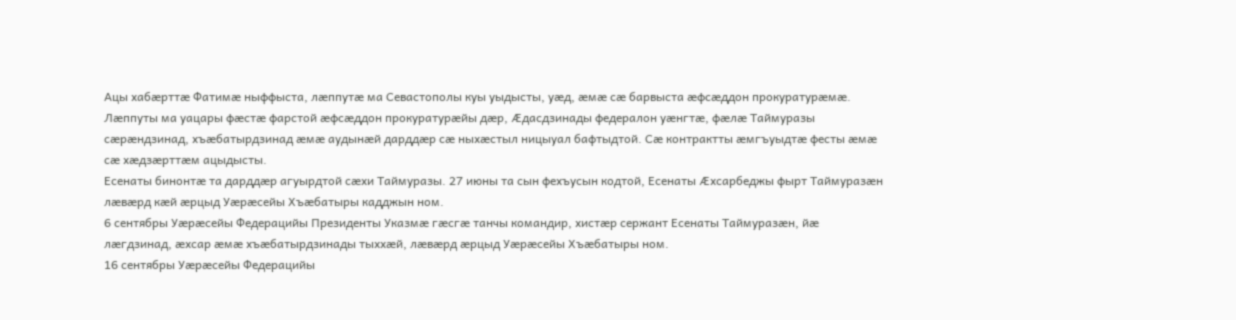Ацы хабæрттæ Фатимæ ныффыста, лæппутæ ма Севастополы куы уыдысты, уæд, æмæ сæ барвыста æфсæддон прокуратурæмæ. Лæппуты ма уацары фæстæ фарстой æфсæддон прокуратурæйы дæр, Æдасдзинады федералон уæнгтæ, фæлæ Таймуразы сæрæндзинад, хъæбатырдзинад æмæ аудынæй дарддæр сæ ныхæстыл ницыуал бафтыдтой. Сæ контрактты æмгъуыдтæ фесты æмæ сæ хæдзæрттæм ацыдысты.
Есенаты бинонтæ та дарддæр агуырдтой сæхи Таймуразы. 27 июны та сын фехъусын кодтой, Есенаты Æхсарбеджы фырт Таймуразæн лæвæрд кæй æрцыд Уæрæсейы Хъæбатыры кадджын ном.
6 сентябры Уæрæсейы Федерацийы Президенты Указмæ гæсгæ танчы командир, хистæр сержант Есенаты Таймуразæн, йæ лæгдзинад, æхсар æмæ хъæбатырдзинады тыххæй, лæвæрд æрцыд Уæрæсейы Хъæбатыры ном.
16 сентябры Уæрæсейы Федерацийы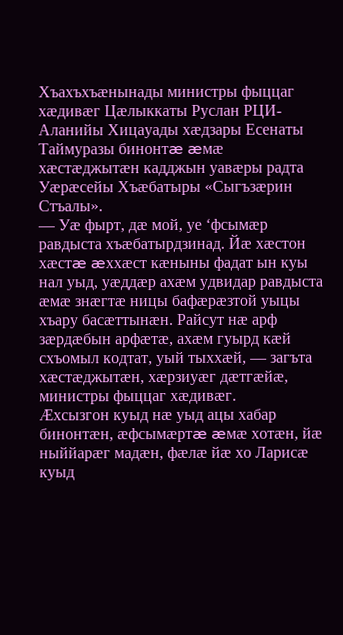Хъахъхъæнынады министры фыццаг хæдивæг Цæлыккаты Руслан РЦИ-Аланийы Хицауады хæдзары Есенаты Таймуразы бинонтæ æмæ хæстæджытæн кадджын уавæры радта Уæрæсейы Хъæбатыры «Сыгъзæрин Стъалы».
— Уæ фырт, дæ мой, уе ‘фсымæр равдыста хъæбатырдзинад. Йæ хæстон хæстæ æххæст кæныны фадат ын куы нал уыд, уæддæр ахæм удвидар равдыста æмæ знæгтæ ницы бафæрæзтой уыцы хъару басæттынæн. Райсут нæ арф зæрдæбын арфæтæ, ахæм гуырд кæй схъомыл кодтат, уый тыххæй, — загъта хæстæджытæн, хæрзиуæг дæтгæйæ, министры фыццаг хæдивæг.
Æхсызгон куыд нæ уыд ацы хабар бинонтæн, æфсымæртæ æмæ хотæн, йæ ныййарæг мадæн, фæлæ йæ хо Ларисæ куыд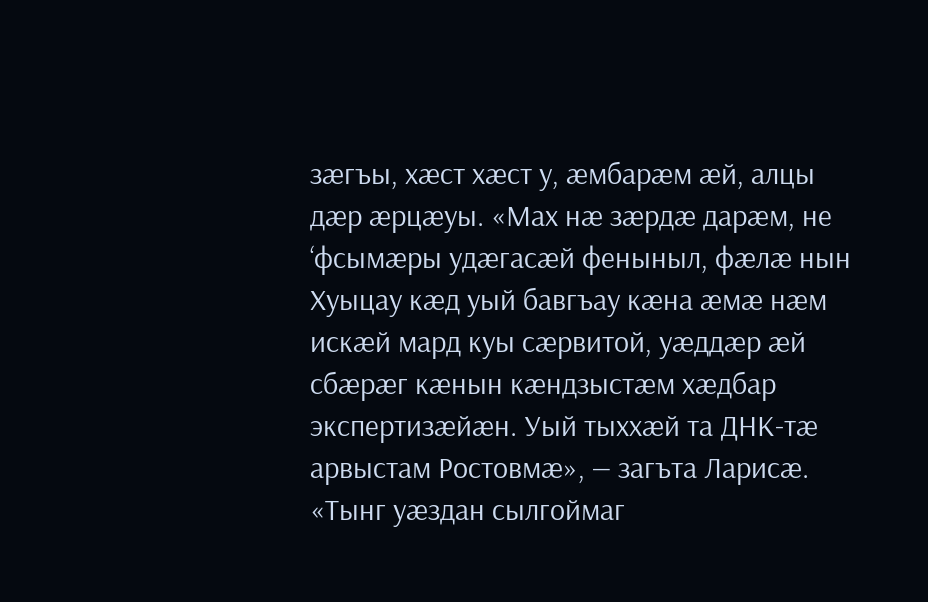зæгъы, хæст хæст у, æмбарæм æй, алцы дæр æрцæуы. «Мах нæ зæрдæ дарæм, не ‘фсымæры удæгасæй феныныл, фæлæ нын Хуыцау кæд уый бавгъау кæна æмæ нæм искæй мард куы сæрвитой, уæддæр æй сбæрæг кæнын кæндзыстæм хæдбар экспертизæйæн. Уый тыххæй та ДНК-тæ арвыстам Ростовмæ», — загъта Ларисæ.
«Тынг уæздан сылгоймаг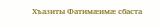Хъазиты Фатимæимæ сбаста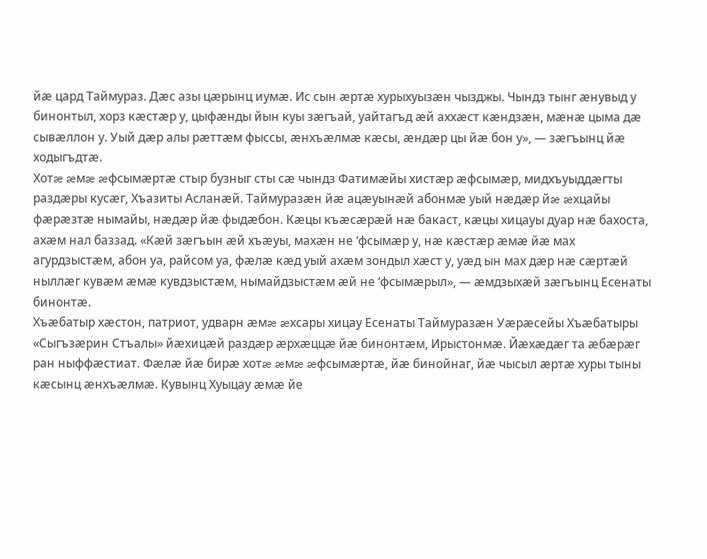йæ цард Таймураз. Дæс азы цæрынц иумæ. Ис сын æртæ хурыхуызæн чызджы. Чындз тынг æнувыд у бинонтыл, хорз кæстæр у, цыфæнды йын куы зæгъай, уайтагъд æй аххæст кæндзæн, мæнæ цыма дæ сывæллон у. Уый дæр алы рæттæм фыссы, æнхъæлмæ кæсы, æндæр цы йæ бон у», — зæгъынц йæ ходыгъдтæ.
Хотæ æмæ æфсымæртæ стыр бузныг сты сæ чындз Фатимæйы хистæр æфсымæр, мидхъуыддæгты раздæры кусæг, Хъазиты Асланæй. Таймуразæн йæ ацæуынæй абонмæ уый нæдæр йæ æхцайы фæрæзтæ нымайы, нæдæр йæ фыдæбон. Кæцы къæсæрæй нæ бакаст, кæцы хицауы дуар нæ бахоста, ахæм нал баззад. «Кæй зæгъын æй хъæуы, махæн не ‘фсымæр у, нæ кæстæр æмæ йæ мах агурдзыстæм, абон уа, райсом уа, фæлæ кæд уый ахæм зондыл хæст у, уæд ын мах дæр нæ сæртæй ныллæг кувæм æмæ кувдзыстæм, нымайдзыстæм æй не ‘фсымæрыл», — æмдзыхæй зæгъынц Есенаты бинонтæ.
Хъæбатыр хæстон, патриот, удварн æмæ æхсары хицау Есенаты Таймуразæн Уæрæсейы Хъæбатыры «Сыгъзæрин Стъалы» йæхицæй раздæр æрхæццæ йæ бинонтæм, Ирыстонмæ. Йæхæдæг та æбæрæг ран ныффæстиат. Фæлæ йæ бирæ хотæ æмæ æфсымæртæ, йæ бинойнаг, йæ чысыл æртæ хуры тыны кæсынц æнхъæлмæ. Кувынц Хуыцау æмæ йе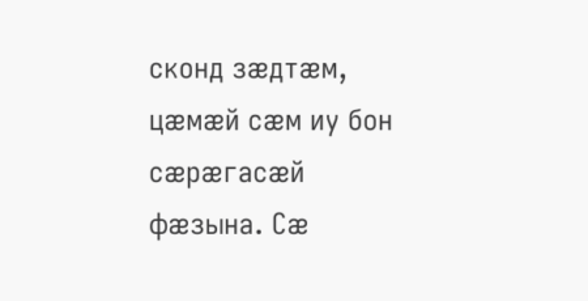сконд зæдтæм, цæмæй сæм иу бон сæрæгасæй фæзына. Сæ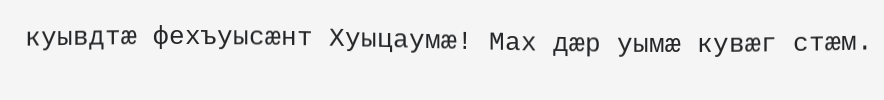куывдтæ фехъуысæнт Хуыцаумæ! Мах дæр уымæ кувæг стæм.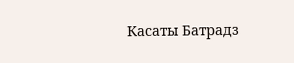Касаты Батрадз